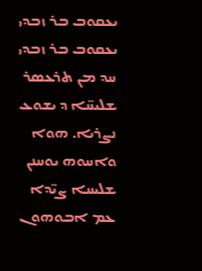ܝܥܩܘܒ ܒܪ ܙܒܕܝ
ܝܥܩܘܒ ܒܪ ܙܒܕܝ ܚܕ ܡܢ ܬܪܥܣܪ ܫܠܝܚ̈ܐ ܕ ܝܫܘܥ ܢܨܪܝܐ. ܗܘܐ ܘܐܚܘܗ ܝܘܚܢܢ ܫܠܝܚܐ ܨܝ̈ܕܐ ܥܡ ܐܒܘܗܘܢ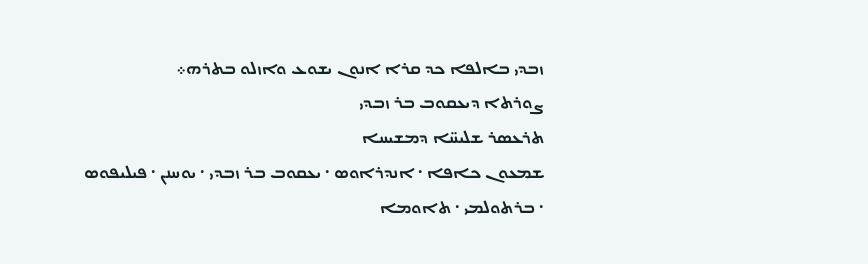ܙܒܕܝ ܒܐܠܦܐ ܟܕ ܩܪܐ ܐܢܘܢ ܝܫܘܥ ܘܐܙܠܘ ܒܬܪܗ܀
ܨܘܪܬܐ ܕܝܥܩܘܒ ܒܪ ܙܒܕܝ
ܬܪܥܣܪ ܫܠܝܚ̈ܐ ܕܡܫܝܚܐ
ܫܡܥܘܢ ܟܐܦܐ · ܐܢܕܪܐܘܣ · ܝܥܩܘܒ ܒܪ ܙܒܕܝ · ܝܘܚܢܢ · ܦܝܠܝܦܘܣ · ܒܪܬܘܠܡܝ · ܬܐܘܡܐ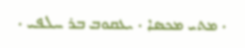· ܡܬܝ ܡܟܣܐ · ܝܥܩܘܒ ܒܪ ܚܠܦܝ ·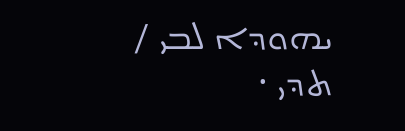ܝܗܘܕܐ ܠܒܝ / ܬܕܝ ·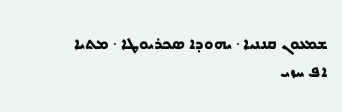ܫܡܥܘܢ ܩܢܢܝܐ · ܝܗܘܕܐ ܣܟܪܝܘܛܐ · ܡܬܝܐ
ܐܦ ܚܙܝ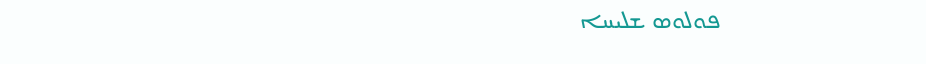ܦܘܠܘܣ ܫܠܝܚܐ